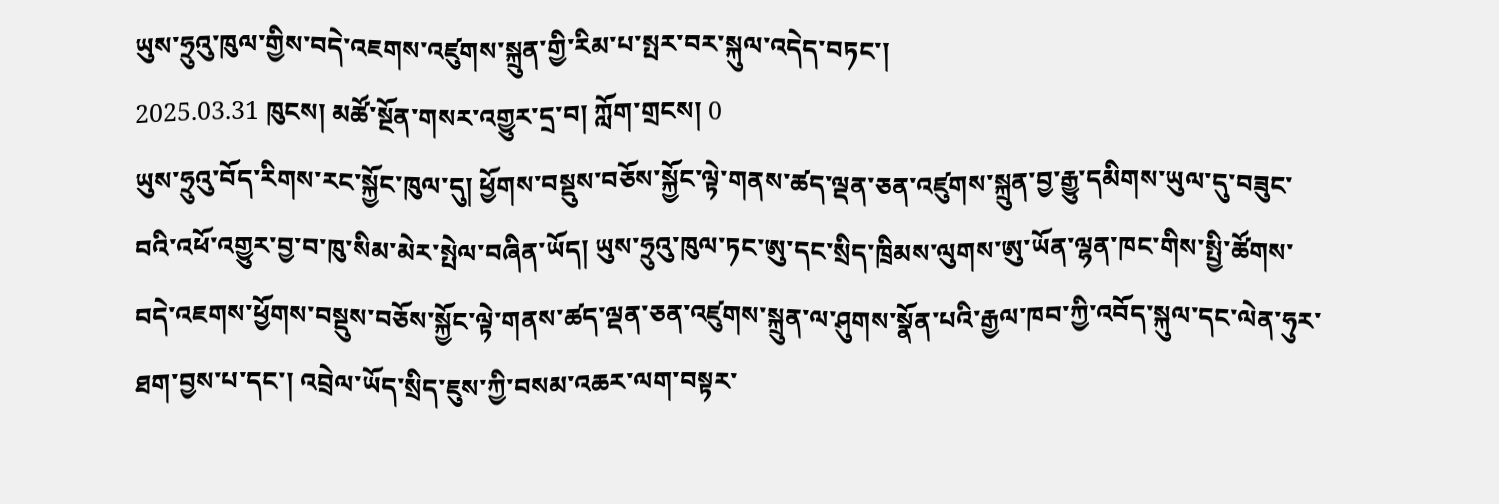ཡུས་ཧྲུའུ་ཁུལ་གྱིས་བདེ་འཇགས་འཛུགས་སྐྲུན་གྱི་རིམ་པ་སྤར་བར་སྐུལ་འདེད་བཏང་།
2025.03.31 ཁུངས། མཚོ་སྔོན་གསར་འགྱུར་དྲ་བ། ཀློག་གྲངས། 0
ཡུས་ཧྲུའུ་བོད་རིགས་རང་སྐྱོང་ཁུལ་དུ། ཕྱོགས་བསྡུས་བཅོས་སྐྱོང་ལྟེ་གནས་ཚད་ལྡན་ཅན་འཛུགས་སྐྲུན་བྱ་རྒྱུ་དམིགས་ཡུལ་དུ་བཟུང་བའི་འཕོ་འགྱུར་བྱ་བ་ཁུ་སིམ་མེར་སྤེལ་བཞིན་ཡོད། ཡུས་ཧྲུའུ་ཁུལ་ཏང་ཨུ་དང་སྲིད་ཁྲིམས་ལུགས་ཨུ་ཡོན་ལྷན་ཁང་གིས་སྤྱི་ཚོགས་བདེ་འཇགས་ཕྱོགས་བསྡུས་བཅོས་སྐྱོང་ལྟེ་གནས་ཚད་ལྡན་ཅན་འཛུགས་སྐྲུན་ལ་ཤུགས་སྣོན་པའི་རྒྱལ་ཁབ་ཀྱི་འབོད་སྐུལ་དང་ལེན་ཧུར་ཐག་བྱས་པ་དང་། འབྲེལ་ཡོད་སྲིད་ཇུས་ཀྱི་བསམ་འཆར་ལག་བསྟར་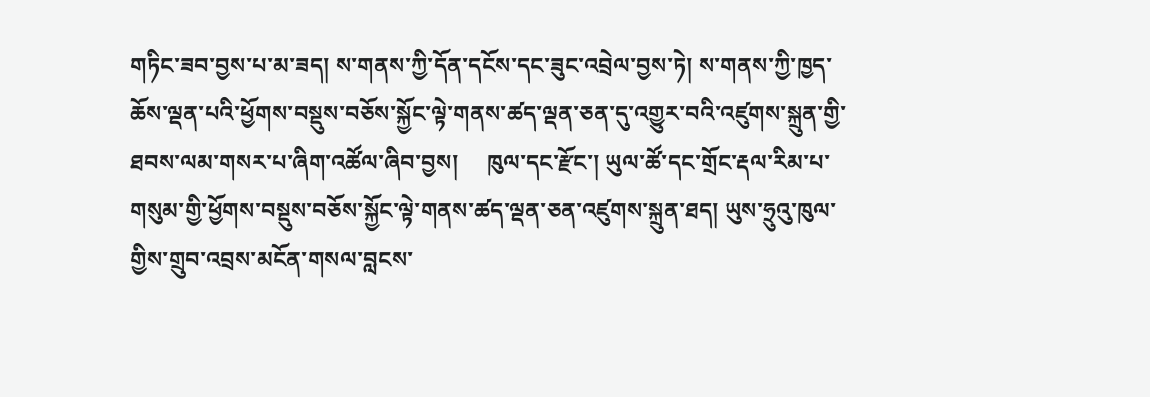གཏིང་ཟབ་བྱས་པ་མ་ཟད། ས་གནས་ཀྱི་དོན་དངོས་དང་ཟུང་འབྲེལ་བྱས་ཏེ། ས་གནས་ཀྱི་ཁྱད་ཆོས་ལྡན་པའི་ཕྱོགས་བསྡུས་བཅོས་སྐྱོང་ལྟེ་གནས་ཚད་ལྡན་ཅན་དུ་འགྱུར་བའི་འཛུགས་སྐྲུན་གྱི་ཐབས་ལམ་གསར་པ་ཞིག་འཚོལ་ཞིབ་བྱས།     ཁུལ་དང་རྫོང་། ཡུལ་ཚོ་དང་གྲོང་རྡལ་རིམ་པ་གསུམ་གྱི་ཕྱོགས་བསྡུས་བཅོས་སྐྱོང་ལྟེ་གནས་ཚད་ལྡན་ཅན་འཛུགས་སྐྲུན་ཐད། ཡུས་ཧྲུའུ་ཁུལ་གྱིས་གྲུབ་འབྲས་མངོན་གསལ་བླངས་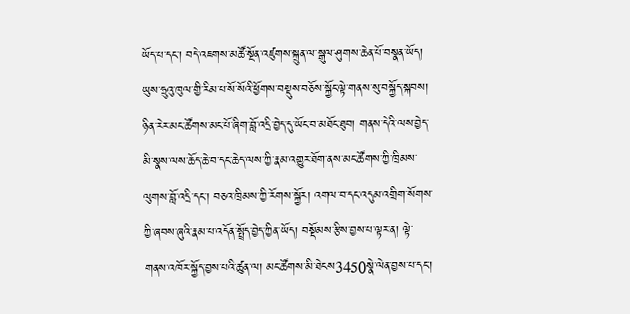ཡོད་པ་དང་། བདེ་འཇགས་མཚོ་སྔོན་འཛུགས་སྐྲུན་ལ་སྒུལ་ཤུགས་ཆེན་པོ་བསྣན་ཡོད།
ཡུས་ཧྲུའུ་ཁུལ་གྱི་རིམ་པ་སོ་སོའི་ཕྱོགས་བསྡུས་བཅོས་སྐྱོང་ལྟེ་གནས་སུ་བསྐྱོད་སྐབས། ཉིན་རེར་མང་ཚོགས་མང་པོ་ཞིག་བློ་འདྲི་བྱེད་དུ་ཡོང་བ་མཐོང་ཐུབ། གནས་དེའི་ལས་བྱེད་མི་སྣས་ལས་ཆོད་ཆེ་བ་དང་ཆེད་ལས་ཀྱི་རྣམ་འགྱུར་ཐོག་ནས་མང་ཚོགས་ཀྱི་ཁྲིམས་ལུགས་བློ་འདྲི་དང་། བཅའ་ཁྲིམས་ཀྱི་རོགས་སྐྱོར། འགལ་བ་དང་འདུམ་འགྲིག་སོགས་ཀྱི་ཞབས་ཞུའི་རྣམ་པ་འདོན་སྤྲོད་བྱེད་ཀྱིན་ཡོད། བསྡོམས་རྩིས་བྱས་པ་ལྟར་ན། ལྟེ་གནས་འཁོར་སྐྱོད་བྱས་པའི་ཚུན་ལ། མང་ཚོགས་མི་ཐེངས3450སྣེ་ལེན་བྱས་པ་དང་།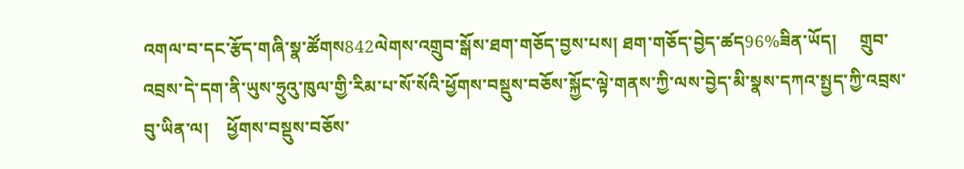འགལ་བ་དང་རྩོད་གཞི་སྣ་ཚོགས842ལེགས་འགྲུབ་སྒོས་ཐག་གཅོད་བྱས་པས། ཐག་གཅོད་བྱེད་ཚད96%ཟིན་ཡོད།     གྲུབ་འབྲས་དེ་དག་ནི་ཡུས་ཧྲུའུ་ཁུལ་གྱི་རིམ་པ་སོ་སོའི་ཕྱོགས་བསྡུས་བཅོས་སྐྱོང་ལྟེ་གནས་ཀྱི་ལས་བྱེད་མི་སྣས་དཀའ་སྤྱད་ཀྱི་འབྲས་བུ་ཡིན་ལ།    ཕྱོགས་བསྡུས་བཅོས་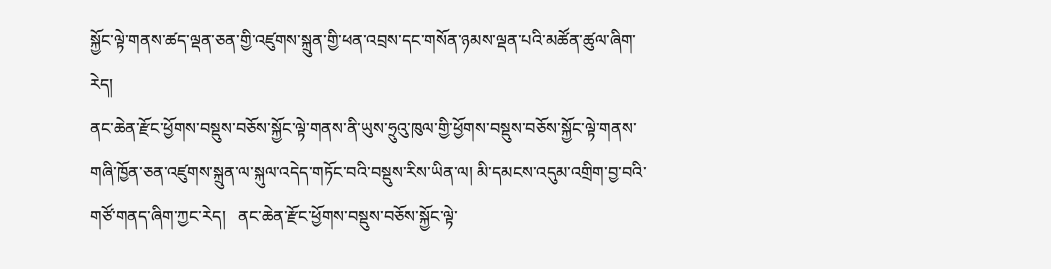སྐྱོང་ལྟེ་གནས་ཚད་ལྡན་ཅན་གྱི་འཛུགས་སྐྲུན་གྱི་ཕན་འབྲས་དང་གསོན་ཉམས་ལྡན་པའི་མཚོན་ཚུལ་ཞིག་རེད།
ནང་ཆེན་རྫོང་ཕྱོགས་བསྡུས་བཅོས་སྐྱོང་ལྟེ་གནས་ནི་ཡུས་ཧྲུའུ་ཁུལ་གྱི་ཕྱོགས་བསྡུས་བཅོས་སྐྱོང་ལྟེ་གནས་གཞི་ཁྱོན་ཅན་འཛུགས་སྐྲུན་ལ་སྐུལ་འདེད་གཏོང་བའི་བསྡུས་རིས་ཡིན་ལ། མི་དམངས་འདུམ་འགྲིག་བྱ་བའི་གཙོ་གནད་ཞིག་ཀྱང་རེད།   ནང་ཆེན་རྫོང་ཕྱོགས་བསྡུས་བཅོས་སྐྱོང་ལྟེ་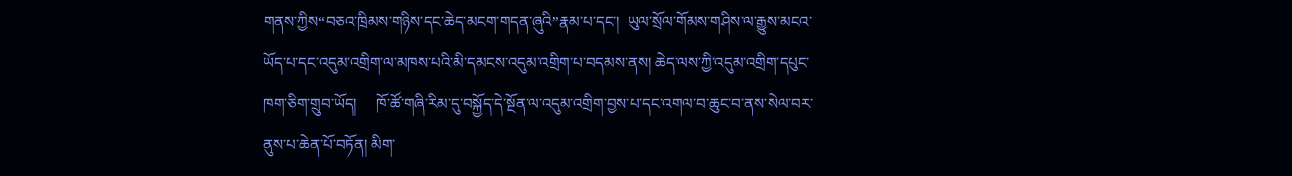གནས་ཀྱིས“བཅའ་ཁྲིམས་གཉིས་དང་ཆེད་མངག་གདན་ཞུའི”རྣམ་པ་དང་།  ཡུལ་སྲོལ་གོམས་གཤིས་ལ་རྒྱུས་མངའ་ཡོད་པ་དང་འདུམ་འགྲིག་ལ་མཁས་པའི་མི་དམངས་འདུམ་འགྲིག་པ་བདམས་ནས། ཆེད་ལས་ཀྱི་འདུམ་འགྲིག་དཔུང་ཁག་ཅིག་གྲུབ་ཡོད།     ཁོ་ཚོ་གཞི་རིམ་དུ་བསྐྱོད་དེ་སྔོན་ལ་འདུམ་འགྲིག་བྱས་པ་དང་འགལ་བ་ཆུང་བ་ནས་སེལ་བར་ནུས་པ་ཆེན་པོ་བཏོན། མིག་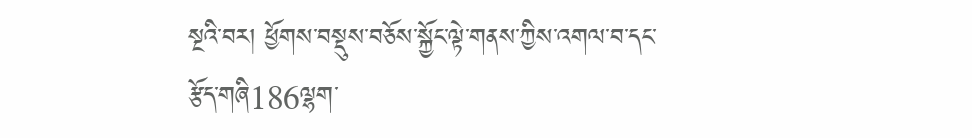སྔའི་བར། ཕྱོགས་བསྡུས་བཅོས་སྐྱོང་ལྟེ་གནས་ཀྱིས་འགལ་བ་དང་རྩོད་གཞི186ལྷག་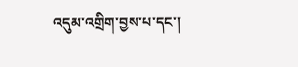འདུམ་འགྲིག་བྱས་པ་དང་།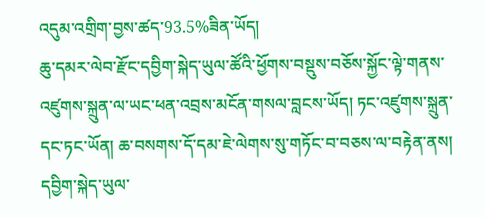འདུམ་འགྲིག་བྱས་ཚད་93.5%ཟིན་ཡོད།
ཆུ་དམར་ལེབ་རྫོང་དབྱིག་སྐེད་ཡུལ་ཚོའི་ཕྱོགས་བསྡུས་བཅོས་སྐྱོང་ལྟེ་གནས་འཛུགས་སྐྲུན་ལ་ཡང་ཕན་འབྲས་མངོན་གསལ་བླངས་ཡོད། ཏང་འཛུགས་སྐྲུན་དང་ཏང་ཡོན། ཆ་བསགས་དོ་དམ་ཇེ་ལེགས་སུ་གཏོང་བ་བཅས་ལ་བརྟེན་ནས།   དབྱིག་སྐེད་ཡུལ་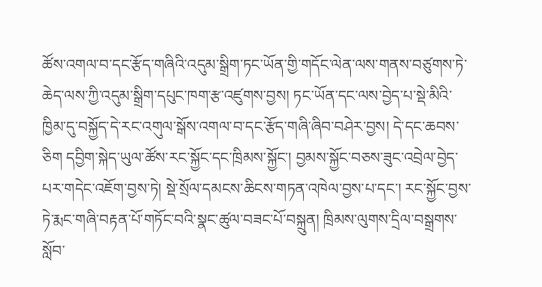ཚོས་འགལ་བ་དང་རྩོད་གཞིའི་འདུམ་སྒྲིག་ཏང་ཡོན་གྱི་གདོང་ལེན་ལས་གནས་བཙུགས་ཏེ་ཆེད་ལས་ཀྱི་འདུམ་སྒྲིག་དཔུང་ཁག་རྩ་འཛུགས་བྱས། ཏང་ཡོན་དང་ལས་བྱེད་པ་སྡེ་མིའི་ཁྱིམ་དུ་བསྐྱོད་དེ་རང་འགུལ་སྒོས་འགལ་བ་དང་རྩོད་གཞི་ཞིབ་བཤེར་བྱས། དེ་དང་ཆབས་ཅིག དབྱིག་སྐེད་ཡུལ་ཚོས་རང་སྐྱོང་དང་ཁྲིམས་སྐྱོང་། བྱམས་སྐྱོང་བཅས་ཟུང་འབྲེལ་བྱེད་པར་གདེང་འཇོག་བྱས་ཏེ། སྡེ་སྲོལ་དམངས་ཆིངས་གཏན་འཁེལ་བྱས་པ་དང་། རང་སྐྱོང་བྱས་ཏེ་རྨང་གཞི་བརྟན་པོ་གཏོང་བའི་སྣང་ཚུལ་བཟང་པོ་བསྐྲུན། ཁྲིམས་ལུགས་དྲིལ་བསྒྲགས་སློབ་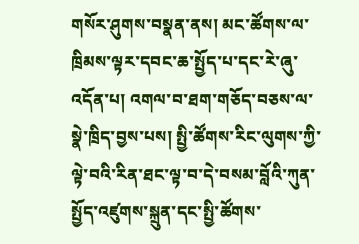གསོར་ཤུགས་བསྣན་ནས། མང་ཚོགས་ལ་ཁྲིམས་ལྟར་དབང་ཆ་སྤྱོད་པ་དང་རེ་ཞུ་འདོན་པ། འགལ་བ་ཐག་གཅོད་བཅས་ལ་སྣེ་ཁྲིད་བྱས་པས། སྤྱི་ཚོགས་རིང་ལུགས་ཀྱི་ལྟེ་བའི་རིན་ཐང་ལྟ་བ་དེ་བསམ་བློའི་ཀུན་སྤྱོད་འཛུགས་སྐྲུན་དང་སྤྱི་ཚོགས་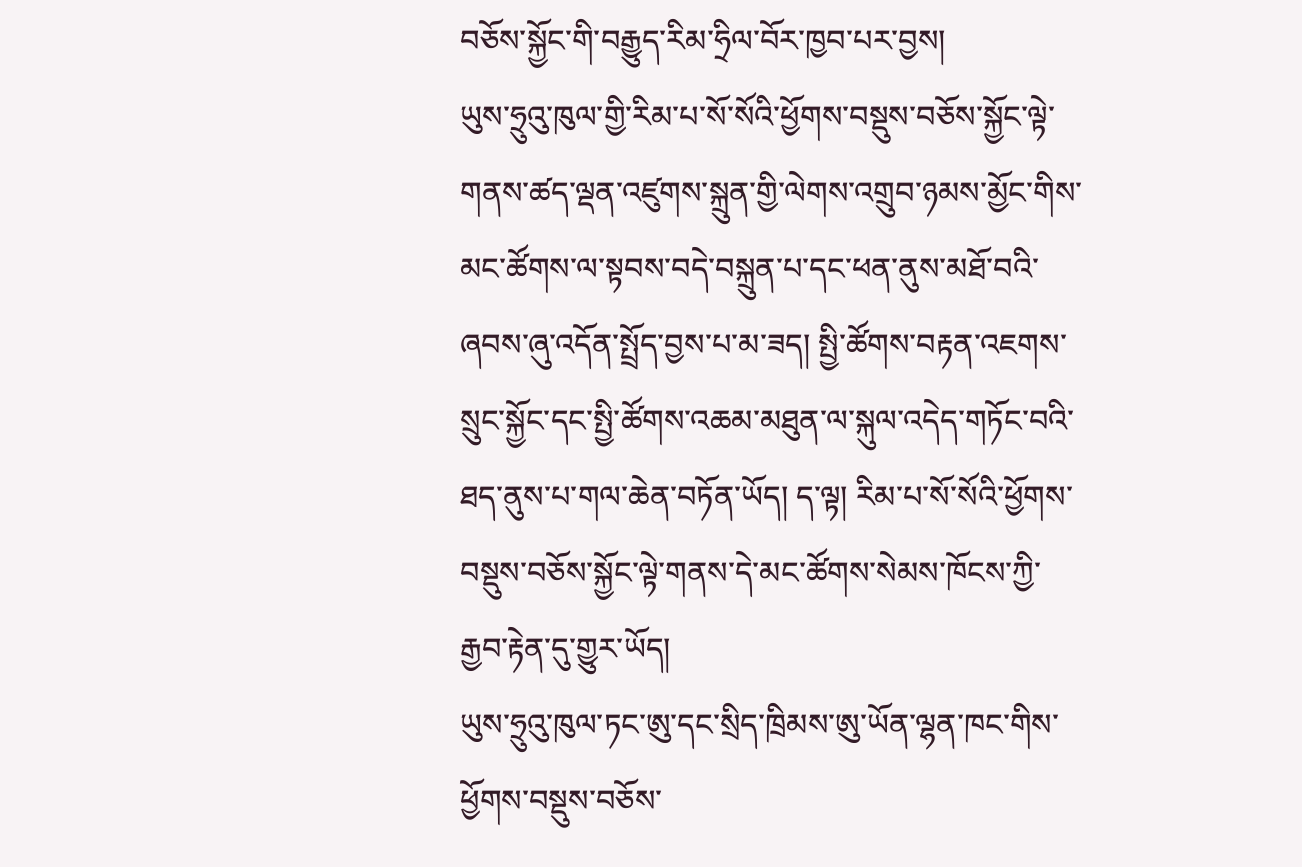བཅོས་སྐྱོང་གི་བརྒྱུད་རིམ་ཧྲིལ་བོར་ཁྱབ་པར་བྱས།
ཡུས་ཧྲུའུ་ཁུལ་གྱི་རིམ་པ་སོ་སོའི་ཕྱོགས་བསྡུས་བཅོས་སྐྱོང་ལྟེ་གནས་ཚད་ལྡན་འཛུགས་སྐྲུན་གྱི་ལེགས་འགྲུབ་ཉམས་མྱོང་གིས་མང་ཚོགས་ལ་སྟབས་བདེ་བསྐྲུན་པ་དང་ཕན་ནུས་མཐོ་བའི་ཞབས་ཞུ་འདོན་སྤྲོད་བྱས་པ་མ་ཟད། སྤྱི་ཚོགས་བརྟན་འཇགས་སྲུང་སྐྱོང་དང་སྤྱི་ཚོགས་འཆམ་མཐུན་ལ་སྐུལ་འདེད་གཏོང་བའི་ཐད་ནུས་པ་གལ་ཆེན་བཏོན་ཡོད། ད་ལྟ། རིམ་པ་སོ་སོའི་ཕྱོགས་བསྡུས་བཅོས་སྐྱོང་ལྟེ་གནས་དེ་མང་ཚོགས་སེམས་ཁོངས་ཀྱི་རྒྱབ་རྟེན་དུ་གྱུར་ཡོད།
ཡུས་ཧྲུའུ་ཁུལ་ཏང་ཨུ་དང་སྲིད་ཁྲིམས་ཨུ་ཡོན་ལྷན་ཁང་གིས་ཕྱོགས་བསྡུས་བཅོས་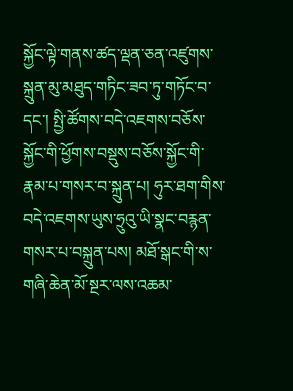སྐྱོང་ལྟེ་གནས་ཚད་ལྡན་ཅན་འཛུགས་སྐྲུན་མུ་མཐུད་གཏིང་ཟབ་ཏུ་གཏོང་བ་དང་། སྤྱི་ཚོགས་བདེ་འཇགས་བཅོས་སྐྱོང་གི་ཕྱོགས་བསྡུས་བཅོས་སྐྱོང་གི་རྣམ་པ་གསར་བ་སྐྲུན་པ། ཧུར་ཐག་གིས་བདེ་འཇགས་ཡུས་ཧྲུའུ་ཡི་སྣང་བརྙན་གསར་པ་བསྐྲུན་པས། མཐོ་སྒང་གི་ས་གཞི་ཆེན་མོ་སྔར་ལས་འཆམ་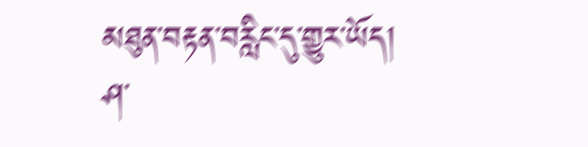མཐུན་བརྟན་བརླིང་དུ་གྱུར་ཡོད།
ཤ་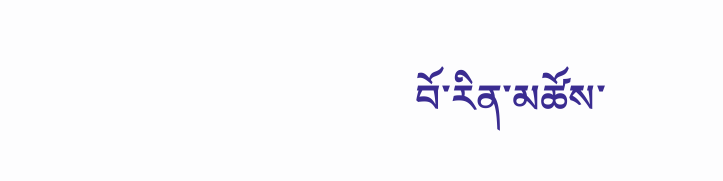བོ་རིན་མཚོས་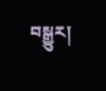བསྒྱུར།